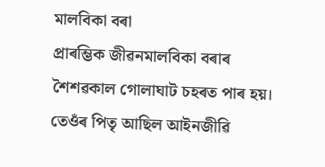মালবিকা বৰা
প্ৰাৰম্ভিক জীৱনমালবিকা বৰাৰ শৈশৱকাল গোলাঘাট চহৰত পাৰ হয়। তেওঁৰ পিতৃ আছিল আইনজীৱি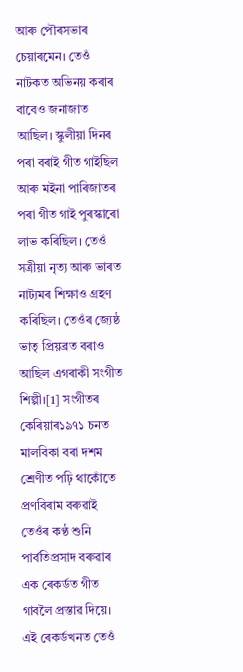আৰু পৌৰসভাৰ চেয়াৰমেন। তেওঁ নাটকত অভিনয় কৰাৰ বাবেও জনাজাত আছিল। স্কুলীয়া দিনৰ পৰা বৰাই গীত গাইছিল আৰু মইনা পাৰিজাতৰ পৰা গীত গাই পুৰস্কাৰো লাভ কৰিছিল। তেওঁ সত্ৰীয়া নৃত্য আৰু ভাৰত নাট্যমৰ শিক্ষাও গ্ৰহণ কৰিছিল। তেওঁৰ জ্যেষ্ঠ ভাতৃ প্ৰিয়ব্ৰত বৰাও আছিল এগৰাকী সংগীত শিল্পী।[1] সংগীতৰ কেৰিয়াৰ১৯৭১ চনত মালবিকা বৰা দশম শ্ৰেণীত পঢ়ি থাকোঁতে প্ৰণবিৰাম বৰুৱাই তেওঁৰ কণ্ঠ শুনি পাৰ্বতিপ্ৰসাদ বৰুৱাৰ এক ৰেকৰ্ডত গীত গাবলৈ প্ৰস্তাৱ দিয়ে। এই ৰেকৰ্ডখনত তেওঁ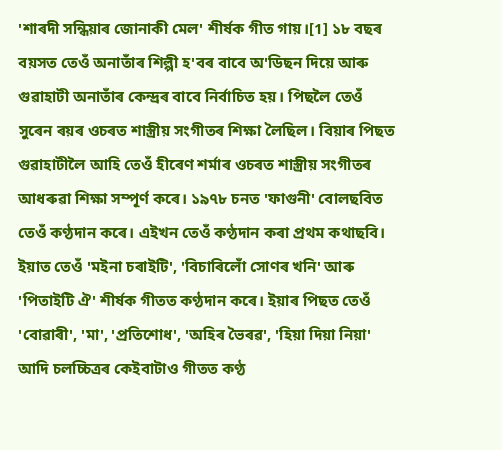'শাৰদী সন্ধিয়াৰ জোনাকী মেল' শীৰ্ষক গীত গায়।[1] ১৮ বছৰ বয়সত তেওঁ অনাতাঁৰ শিল্পী হ'বৰ বাবে অ'ডিছন দিয়ে আৰু গুৱাহাটী অনাতাঁৰ কেন্দ্ৰৰ বাবে নিৰ্বাচিত হয়। পিছলৈ তেওঁ সুৰেন ৰয়ৰ ওচৰত শাস্ত্ৰীয় সংগীতৰ শিক্ষা লৈছিল। বিয়াৰ পিছত গুৱাহাটীলৈ আহি তেওঁ হীৰেণ শৰ্মাৰ ওচৰত শাস্ত্ৰীয় সংগীতৰ আধৰুৱা শিক্ষা সম্পূৰ্ণ কৰে। ১৯৭৮ চনত 'ফাগুনী' বোলছবিত তেওঁ কণ্ঠদান কৰে। এইখন তেওঁ কণ্ঠদান কৰা প্ৰথম কথাছবি। ইয়াত তেওঁ 'মইনা চৰাইটি', 'বিচাৰিলোঁ সোণৰ খনি' আৰু 'পিতাইটি ঐ' শীৰ্ষক গীতত কণ্ঠদান কৰে। ইয়াৰ পিছত তেওঁ 'বোৱাৰী', 'মা', 'প্ৰতিশোধ', 'অহিৰ ভৈৰৱ', 'হিয়া দিয়া নিয়া' আদি চলচ্চিত্ৰৰ কেইবাটাও গীতত কণ্ঠ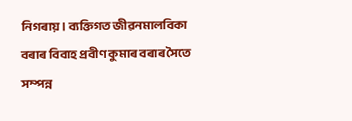নিগৰায়। ব্যক্তিগত জীৱনমালবিকা বৰাৰ বিবাহ প্ৰবীণ কুমাৰ বৰাৰ সৈতে সম্পন্ন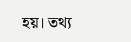হয়। তথ্য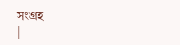সংগ্ৰহ
|